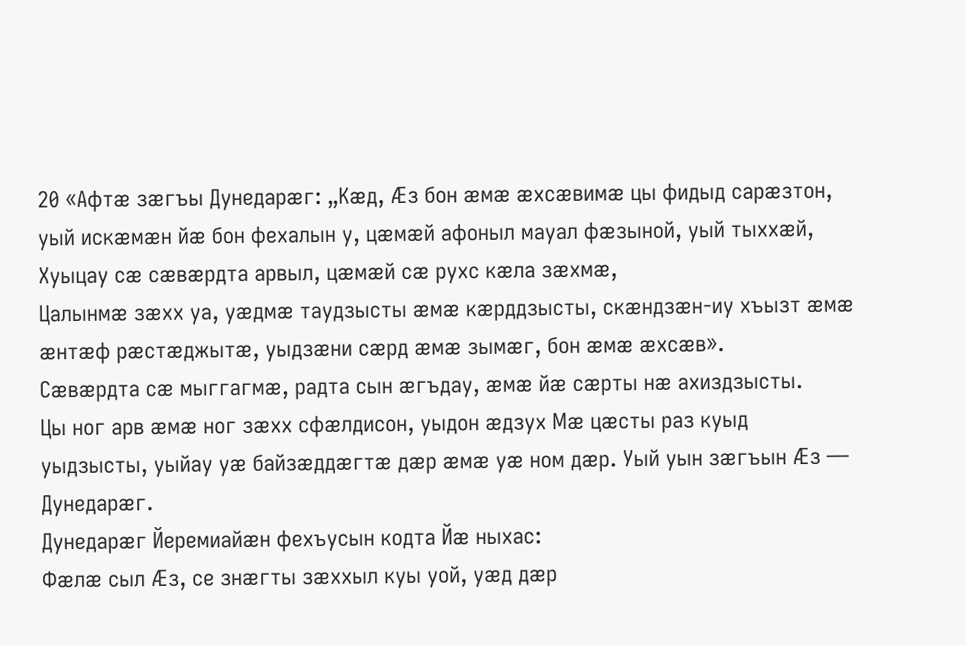20 «Афтӕ зӕгъы Дунедарӕг: „Кӕд, Ӕз бон ӕмӕ ӕхсӕвимӕ цы фидыд сарӕзтон, уый искӕмӕн йӕ бон фехалын у, цӕмӕй афоныл мауал фӕзыной, уый тыххӕй,
Хуыцау сӕ сӕвӕрдта арвыл, цӕмӕй сӕ рухс кӕла зӕхмӕ,
Цалынмӕ зӕхх уа, уӕдмӕ таудзысты ӕмӕ кӕрддзысты, скӕндзӕн-иу хъызт ӕмӕ ӕнтӕф рӕстӕджытӕ, уыдзӕни сӕрд ӕмӕ зымӕг, бон ӕмӕ ӕхсӕв».
Сӕвӕрдта сӕ мыггагмӕ, радта сын ӕгъдау, ӕмӕ йӕ сӕрты нӕ ахиздзысты.
Цы ног арв ӕмӕ ног зӕхх сфӕлдисон, уыдон ӕдзух Мӕ цӕсты раз куыд уыдзысты, уыйау уӕ байзӕддӕгтӕ дӕр ӕмӕ уӕ ном дӕр. Уый уын зӕгъын Ӕз — Дунедарӕг.
Дунедарӕг Йеремиайӕн фехъусын кодта Йӕ ныхас:
Фӕлӕ сыл Ӕз, се знӕгты зӕххыл куы уой, уӕд дӕр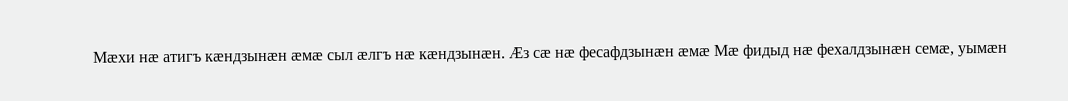Мӕхи нӕ атигъ кӕндзынӕн ӕмӕ сыл ӕлгъ нӕ кӕндзынӕн. Ӕз сӕ нӕ фесафдзынӕн ӕмӕ Мӕ фидыд нӕ фехалдзынӕн семӕ, уымӕн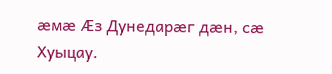ӕмӕ Ӕз Дунедарӕг дӕн, сӕ Хуыцау.